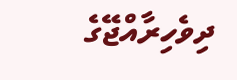ދިވެހިރާއްޖޭގެ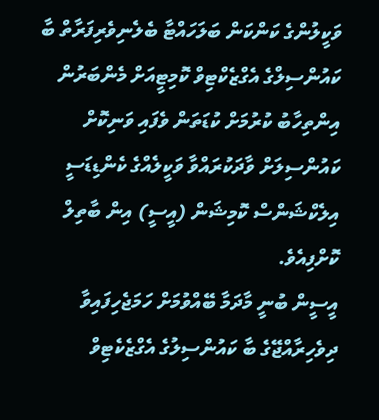ވަކީލުންގެ ކަންކަން ބަލަހައްޓާ ބެލެނިވެރިފަރާތް ބާ ކައުންސިލްގެ އެގްޒެކްޓިވް ކޮމިޓީއަށް މެންބަރުން އިންތިހާބު ކުރުމަށް ކުޑަތަން ވެފައި ވަނިކޮށް ކައުންސިލަށް ވާދަކުރައްވާ ވަކީލެއްގެ ކެންޑިޑަސީ އިލެކްޝަންސް ކޮމިޝަން (އީސީ) އިން ބާތިލް ކޮށްފިއެވެ.
އީސީން ބުނީ މާދަމާ ބޭއްވުމަށް ހަމަޖެހިފައިވާ ދިވެހިރާއްޖޭގެ ބާ ކައުންސިލުގެ އެގްޒެކެޓިވް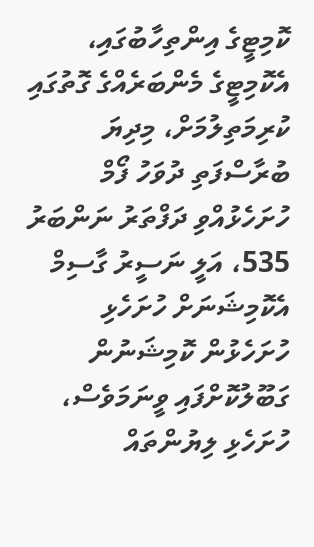ކޮމިޓީގެ އިންތިހާބުގައި، އެކޮމިޓީގެ މެންބަރެއްގެ ގޮތުގައި ކުރިމަތިލުމަށް، މިދިޔަ ބުރާސްފަތި ދުވަހު ފޯމް ހުށަހެޅުއްވި ދަފްތަރު ނަންބަރު 535، އަލީ ނަސީރު ގާސިމް އެކޮމިޝަނަށް ހުށަހެޅި ހުށަހެޅުން ކޮމިޝަނުން ގަބޫލުކޮށްފައި ވީނަމަވެސް، ހުށަހެޅި ލިޔުންތައް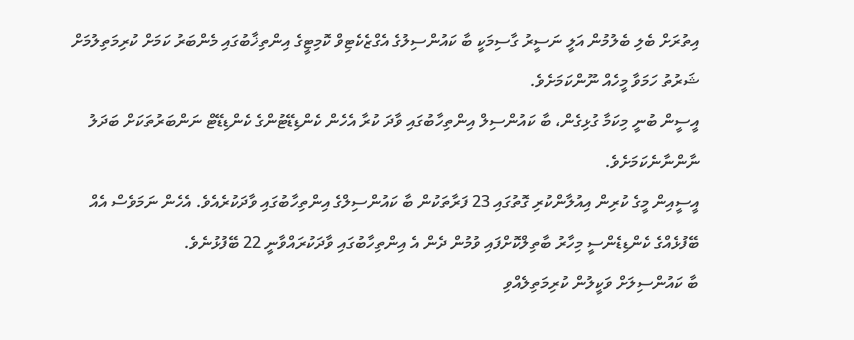އިތުރަށް ބެލި ބެލުމުން އަލީ ނަސީރު ގާސިމަކީ ބާ ކައުންސިލުގެ އެގްޒެކެޓިވް ކޮމިޓީގެ އިންތިޚާބުގައި މެންބަރު ކަމަށް ކުރިމަތިލުމަށް ޝަރުތު ހަމަވާ މީހެއް ނޫންކަމަށެވެ.
އީސީން ބުނީ މިކަމާ ގުޅިގެން، ބާ ކައުންސިލް އިންތިހާބުގައި ވާދަ ކުރާ އެހެން ކެންޑިޑޭޓުންގެ ކެންޑިޑޭޓް ނަންބަރުތަކަށް ބަދަލު ނާންނާނެކަމަށެވެ.
އީސީއިން މީގެ ކުރިން އިއުލާންކުރި ގޮތުގައި 23 ފަރާތަކުން ބާ ކައުންސިލްގެ އިންތިހާބުގައި ވާދަކުރެއެވެ. އެހެން ނަމަވެސް އެއް ބޭފުޅެއްގެ ކެންޑިޑެންސީ މިހާރު ބާތިލްކޮށްފައި ވުމުން ދެން އެ އިންތިހާބުގައި ވާދަކުރައްވާނީ 22 ބޭފުޅުނެވެ.
ބާ ކައުންސިލަށް ވަކީލުން ކުރިމަތިލެއްވި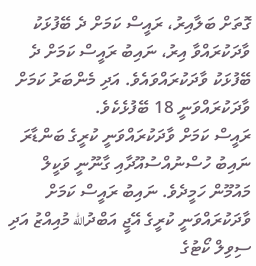ގޮތަށް ބަލާއިރު، ރައީސް ކަމަށް ދެ ބޭފުޅަކު ވާދަކުރައްވާ އިރު، ނައިބު ރައީސް ކަމަށް ދެ ބޭފުޅަކު ވާދަކުރައްވައެވެ. އަދި މެންބަރު ކަމަށް ވާދަކުރައްވަނީ 18 ބޭފުޅެކެވެ.
ރައީސް ކަމަށް ވާދަކުރައްވަނީ ކުރީގެ ބަންޑާރަ ނައިބު ހުސްނުއްސުއޫދާއި ގާނޫނީ ވަކީލް މައުމޫން ހަމީދެވެ. ނައިބު ރައީސް ކަމަށް ވާދަކުރައްވަނީ ކުރީގެ އޭޖީ އަބްދުالله މުއިއްޒު އަދި ސިވިލް ކޯޓުގެ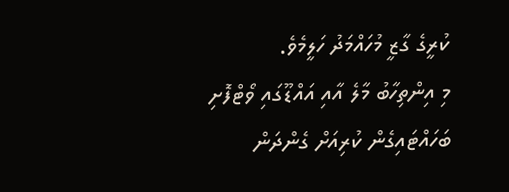ކުރީގެ ގާޒީ މުހައްމަދު ހަލީމެވެ.
މި އިންތިހާބު މާލެ އާއި އައްޑޫގައި ވޯޓްފޮށި ބަހައްޓައިގެން ކުރިއަށް ގެންދަން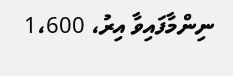ނިންމާފައިވާ އިރު، 1،600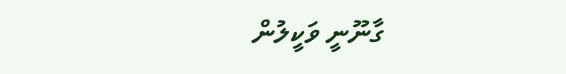ގާނޫނީ ވަކީލުން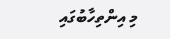މި އިންތިހާބުގައި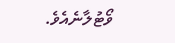ވޯޓުލާނެއެވެ.